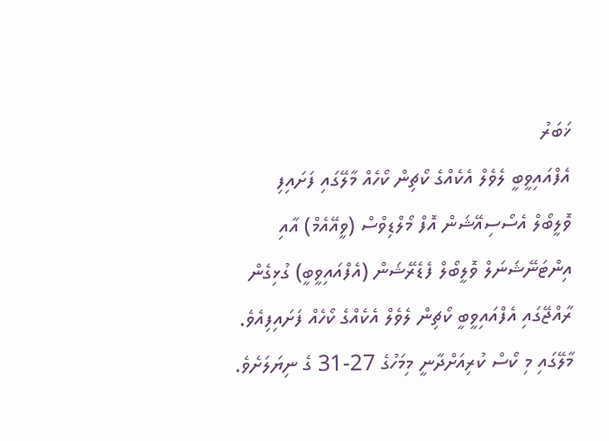ޚަބަރު
އެފްއައިވީބީ ލެވެލް އެކެއްގެ ކޯޗިން ކޯހެއް މާލޭގައި ފަށައިފި
ވޮލީބޯލް އެސޯސިއޭޝަން އޮފް މޯލްޑިވްސް (ވީއޭއެމް) އާއި އިންޓަނޭޝަނަލް ވޮލީބޯލް ފެޑެރޭޝަން (އެފްއައިވީބީ) ގުޅިގެން ރާއްޖޭގައި އެފްއައިވީބީ ކޯޗިން ލެވެލް އެކެއްގެ ކޯހެއް ފަށައިފިއެވެ.
މާލޭގައި މި ކޯސް ކުރިއަށްދާނީ މިމަހުގެ 27-31 ގެ ނިޔަލަށެވެ.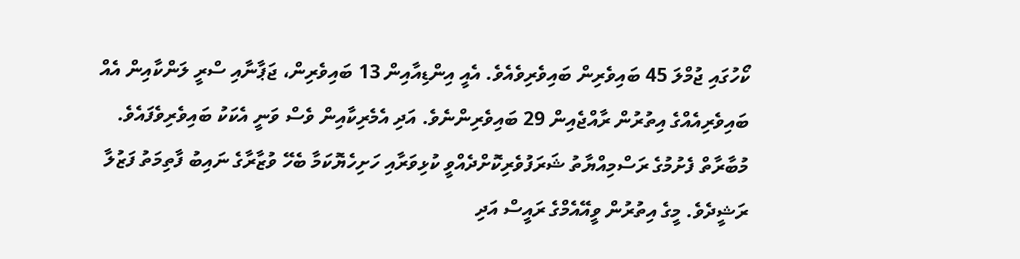ކޯހުގައި ޖުމްލަ 45 ބައިވެރިން ބައިވެރިވެއެވެ. އެއީ އިންޑިއާއިން 13 ބައިވެރިން، ޖަޕާނާއި ސްރީ ލަންކާއިން އެއް ބައިވެރިއެއްގެ އިތުރުން ރާއްޖެއިން 29 ބައިވެރިންނެވެ. އަދި އެމެރިކާއިން ވެސް ވަނީ އެކަކު ބައިވެރިވެފައެވެ.
މުބާރާތް ފެށުމުގެ ރަސްމިއްޔާތު ޝަރަފުވެރިކޮށްދެއްވީ ކުޅިވަރާއި ހަށިހެޔޮކަމާ ބެހޭ ވުޒާރާގެ ނައިބު ފާތިމަތު ފަޒުލާ ރަޝީދެވެ. މީގެ އިތުރުން ވީއޭއެމްގެ ރައީސް އަދި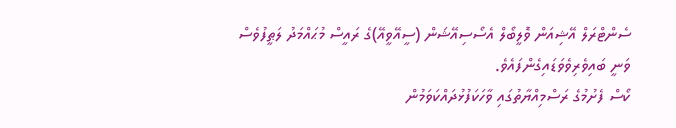ސެންޓްރަލް އޭޝިއަން ވޮލީބޯލް އެސޯސިއޭޝަން (ސީއޭވީއޭ)ގެ ރައީސް މުޙައްމަދު ލަޠީފުވެސް ވަނީ ބައިވެރިވެވަޑައިގެންފައެވެ.
ކޯސް ފެށުމުގެ ރަސްމިއްޔާތުގައި ވާހަކަފުޅުދައްކަވަމުން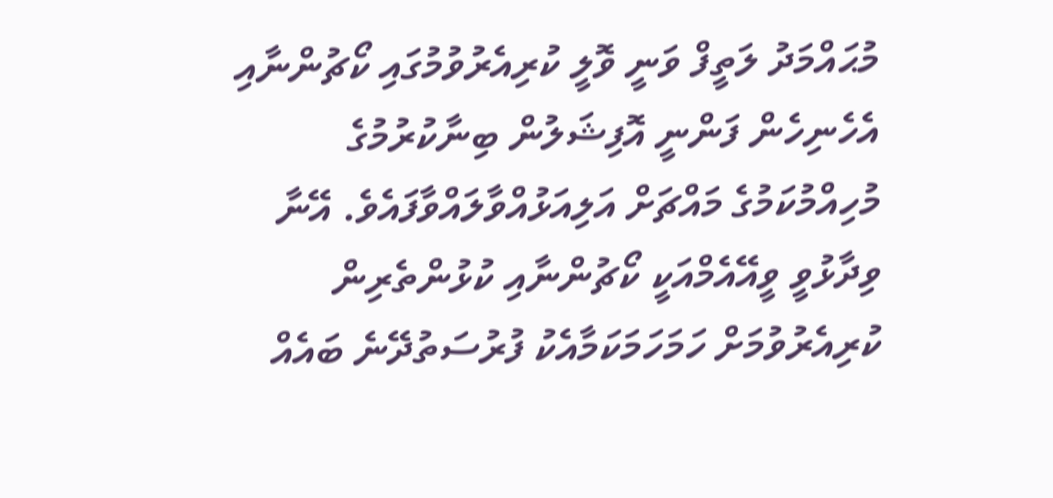މުޙައްމަދު ލަތީފް ވަނީ ވޮލީ ކުރިއެރުވުމުގައި ކޯޗުންނާއި އެހެނިހެން ފަންނީ އޮފިޝަލުން ބިނާކުރުމުގެ މުހިއްމުކަމުގެ މައްޗަށް އަލިއަޅުއްވާލައްވާފައެވެ. އޭނާ ވިދާޅުވީ ވީއޭއެމްއަކީ ކޯޗުންނާއި ކުޅުންތެރިން ކުރިއެރުވުމަށް ހަމަހަމަކަމާއެކު ފުރުސަތުދޭނެ ބައެއް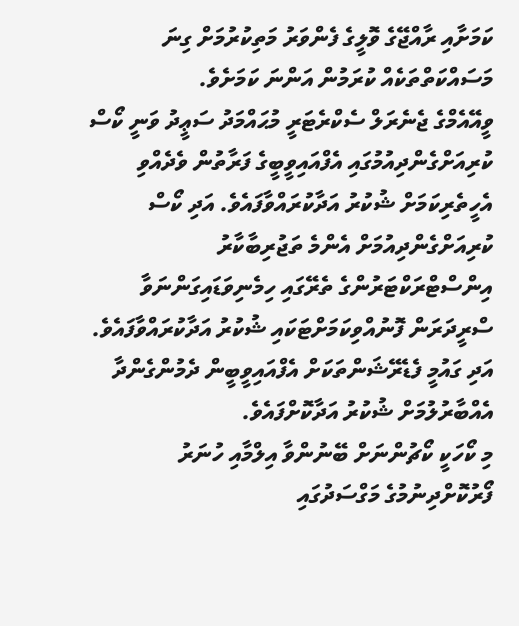ކަމަށާއި ރާއްޖޭގެ ވޮލީގެ ފެންވަރު މަތިކުރުމަށް ގިނަ މަސައްކަތްތަކެއް ކުރަމުން އަންނަ ކަމަށެވެ.
ވީއޭއެމްގެ ޖެނެރަލް ސެކްރެޓަރީ މުޙައްމަދު ސަޢީދު ވަނީ ކޯސް ކުރިއަށްގެންދިއުމުގައި އެފްއައިވީބީގެ ފަރާތުން ވެދެއްވި އެހީތެރިކަމަށް ޝުކުރު އަދާކުރައްވާފައެވެ. އަދި ކޯސް ކުރިއަށްގެންދިއުމަށް އެންމެ ތަޖުރިބާކާރު އިންސްޓްރަކްޓަރުންގެ ތެރޭގައި ހިމެނިވަޑައިގަންނަވާ ސްރީދަރަން ފޮނުއްވިކަމަށްޓަކައި ޝުކުރު އަދާކުރައްވާފައެވެ. އަދި ގައުމީ ފެޑެރޭޝަންތަކަށް އެފްއައިވީބީން ދެމުންގެންދާ އެއްބާރުލުމަށް ޝުކުރު އަދާކޮށްފައެވެ.
މި ކޯހަކީ ކޯޗުންނަށް ބޭނުންވާ އިލްމާއި ހުނަރު ފޯރުކޮށްދިނުމުގެ މަގްސަދުގައި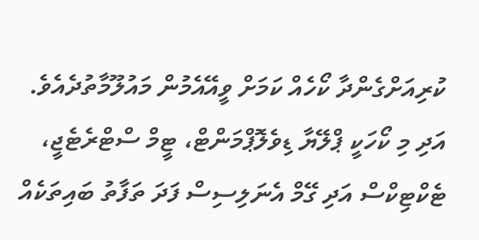ކުރިއަށްގެންދާ ކޯހެއް ކަމަށް ވީއޭއެމުން މައުލޫމާތުދެއެވެ. އަދި މި ކޯހަކީ ޕްލޭޔާ ޑިވެލޮޕްމަންޓް، ޓީމް ސްޓްރެޓެޖީ، ޓެކްޓިކްސް އަދި ގޭމް އެނަލިސިސް ފަދަ ތަފާތު ބައިތަކެއް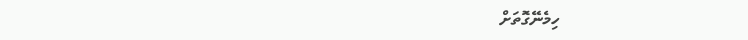ހިމެނޭގޮތަށް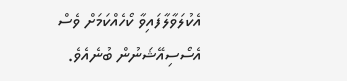އެކުލަވާލާފައިވާ ކޯހެއްކަމަށް ވެސް އެސޯސިއޭޝަނުން ބުނެއެވެ.